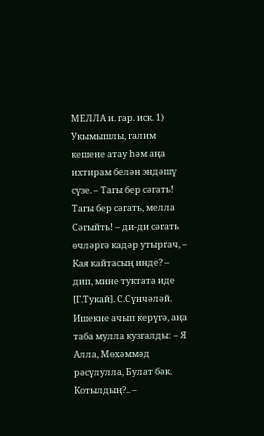МЕЛЛА и. гар. иск. 1) Укымышлы, галим кешене атау һәм аңа ихтирам белән эндәшү сүзе. – Тагы бер сәгать! Тагы бер сәгать, мелла Сәгыйть! – ди-ди сәгать өчләргә кадәр утыргач, – Кая кайтасың инде? – дип, мине туктата иде [Г.Тукай]. С.Сүнчәләй. Ишекне ачып керүгә, аңа таба мулла кузгалды: – Я Алла, Мөхәммәд рәсүлулла, Булат бәк. Котылдың?.. –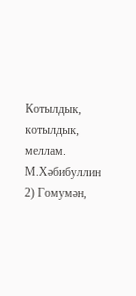Котылдык, котылдык, меллам. М.Хәбибуллин 2) Гомумән,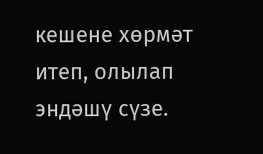кешене хөрмәт итеп, олылап эндәшү сүзе.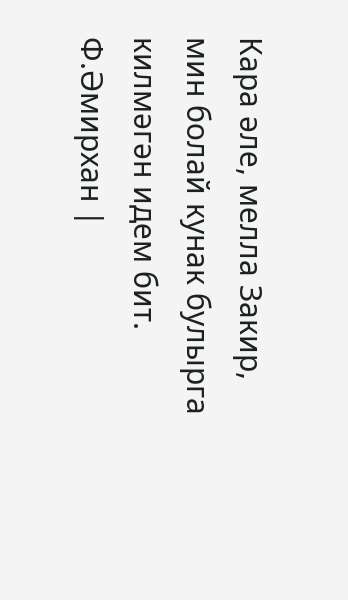Кара әле, мелла Закир, мин болай кунак булырга килмәгән идем бит. Ф.Әмирхан |